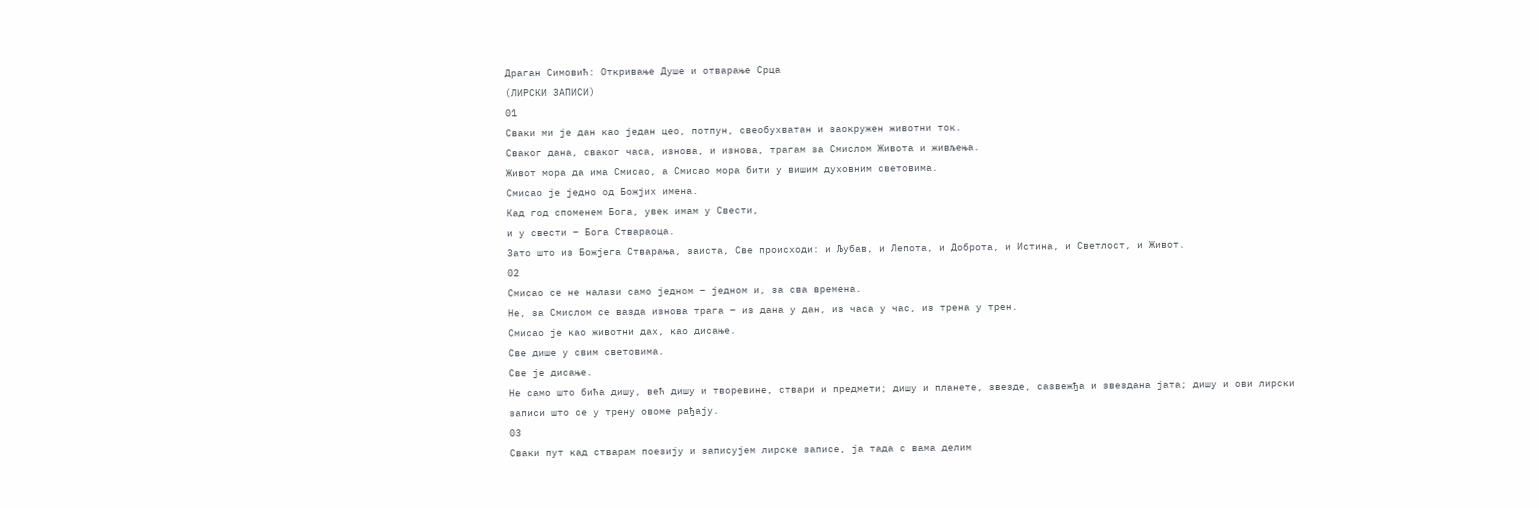Драган Симовић: Откривање Душе и отварање Срца
(ЛИРСКИ ЗАПИСИ)
01
Сваки ми је дан као један цео, потпун, свеобухватан и заокружен животни ток.
Сваког дана, сваког часа, изнова, и изнова, трагам за Смислом Живота и живљења.
Живот мора да има Смисао, а Смисао мора бити у вишим духовним световима.
Смисао је једно од Божјих имена.
Кад год споменем Бога, увек имам у Свести,
и у свести – Бога Ствараоца.
Зато што из Божјега Стварања, заиста, Све происходи: и Љубав, и Лепота, и Доброта, и Истина, и Светлост, и Живот.
02
Смисао се не налази само једном – једном и, за сва времена.
Не, за Смислом се вазда изнова трага – из дана у дан, из часа у час, из трена у трен.
Смисао је као животни дах, као дисање.
Све дише у свим световима.
Све је дисање.
Не само што бића дишу, већ дишу и творевине, ствари и предмети; дишу и планете, звезде, сазвежђа и звездана јата; дишу и ови лирски записи што се у трену овоме рађају.
03
Сваки пут кад стварам поезију и записујем лирске записе, ја тада с вама делим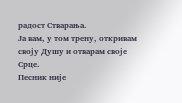радост Стварања.
Ја вам, у том трену, откривам своју Душу и отварам своје Срце.
Песник није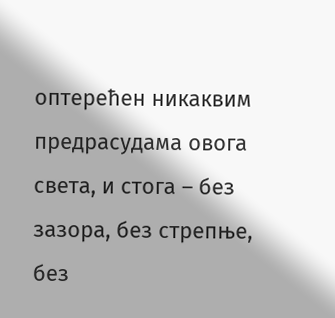оптерећен никаквим предрасудама овога света, и стога – без зазора, без стрепње, без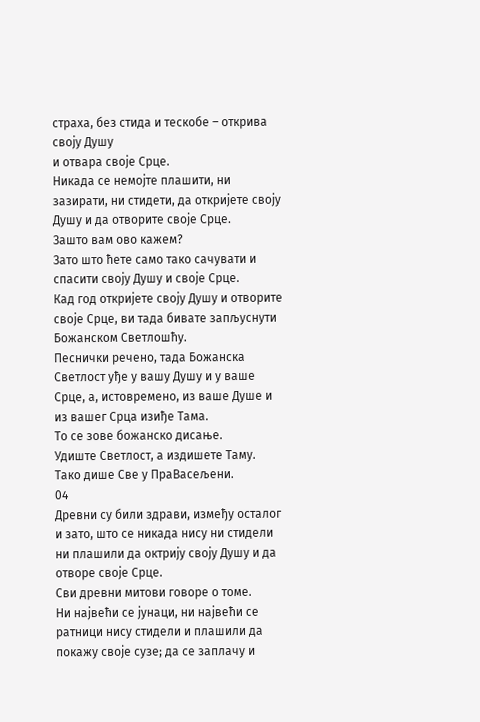страха, без стида и тескобе – открива своју Душу
и отвара своје Срце.
Никада се немојте плашити, ни зазирати, ни стидети, да откријете своју Душу и да отворите своје Срце.
Зашто вам ово кажем?
Зато што ћете само тако сачувати и спасити своју Душу и своје Срце.
Кад год откријете своју Душу и отворите своје Срце, ви тада бивате запљуснути Божанском Светлошћу.
Песнички речено, тада Божанска Светлост уђе у вашу Душу и у ваше Срце, а, истовремено, из ваше Душе и из вашег Срца изиђе Тама.
То се зове божанско дисање.
Удиште Светлост, а издишете Таму.
Тако дише Све у ПраВасељени.
04
Древни су били здрави, између осталог и зато, што се никада нису ни стидели ни плашили да октрију своју Душу и да отворе своје Срце.
Сви древни митови говоре о томе.
Ни највећи се јунаци, ни највећи се ратници нису стидели и плашили да покажу своје сузе; да се заплачу и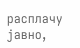расплачу јавно,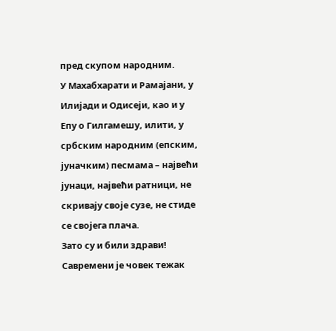пред скупом народним.
У Махабхарати и Рамајани, у Илијади и Одисеји, као и у Епу о Гилгамешу, илити, у србским народним (епским, јуначким) песмама – највећи јунаци, највећи ратници, не скривају своје сузе, не стиде се својега плача.
Зато су и били здрави!
Савремени је човек тежак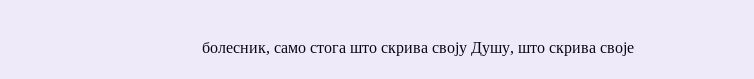болесник, само стога што скрива своју Душу, што скрива своје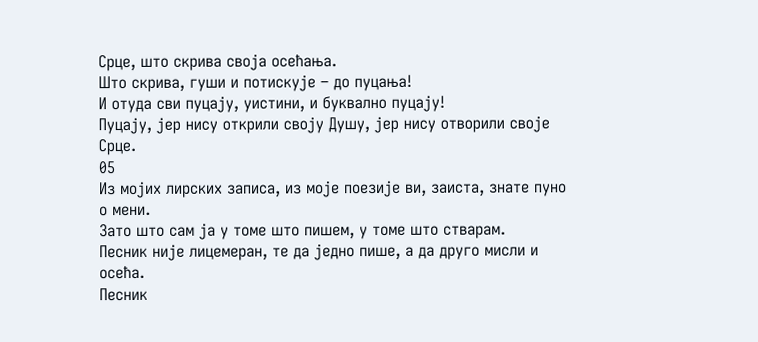Срце, што скрива своја осећања.
Што скрива, гуши и потискује – до пуцања!
И отуда сви пуцају, уистини, и буквално пуцају!
Пуцају, јер нису открили своју Душу, јер нису отворили своје Срце.
05
Из мојих лирских записа, из моје поезије ви, заиста, знате пуно о мени.
Зато што сам ја у томе што пишем, у томе што стварам.
Песник није лицемеран, те да једно пише, а да друго мисли и осећа.
Песник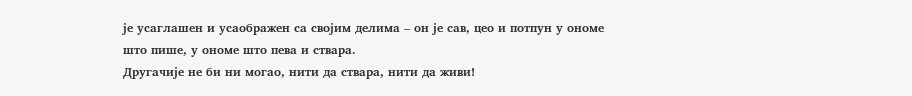је усаглашен и усаображен са својим делима – он је сав, цео и потпун у ономе што пише, у ономе што пева и ствара.
Другачије не би ни могао, нити да ствара, нити да живи!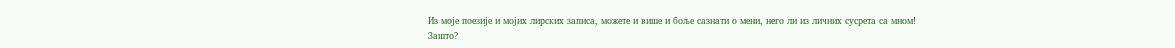Из моје поезије и мојих лирских записа, можете и више и боље сазнати о мени, него ли из личних сусрета са мном!
Зашто?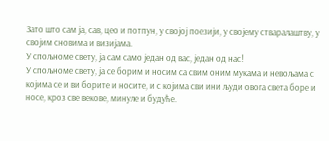Зато што сам ја, сав, цео и потпун, у својој поезији, у својему стваралаштву, у својим сновима и визијама.
У спољноме свету, ја сам само један од вас, један од нас!
У спољноме свету, ја се борим и носим са свим оним мукама и невољама с којима се и ви борите и носите, и с којима сви ини људи овога света боре и носе, кроз све векове, минуле и будуће.